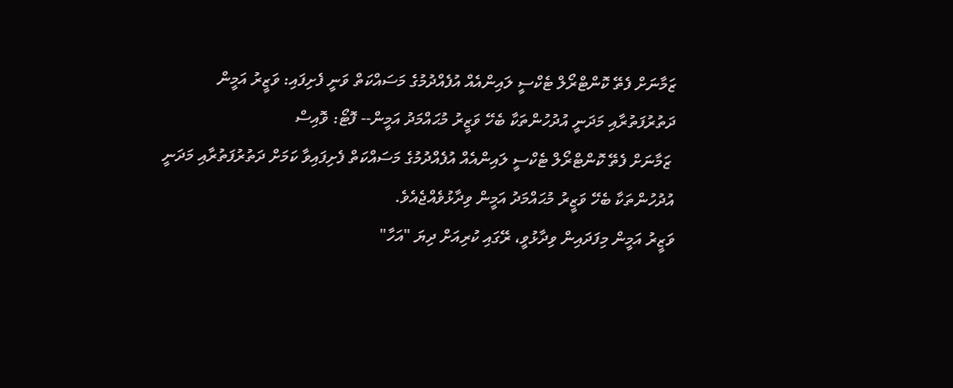ޒަމާނަށް ފެތޭ ކޮންޓްރޯލް ޓެކްސީ ލައިންއެއް އުފެއްދުމުގެ މަސައްކަތް ވަނީ ފެށިފައި: ވަޒީރު އަމީން
ދަތުރުފަތުރާއި މަދަނީ އުދުހުންތަކާ ބެހޭ ވަޒީރު މުޙައްމަދު އަމީން-- ފޮޓޯ: ވޮއިސް
 ޒަމާނަށް ފެތޭ ކޮންޓްރޯލް ޓެކްސީ ލައިންއެއް އުފެއްދުމުގެ މަސައްކަތް ފެށިފައިވާ ކަމަށް ދަތުރުފަތުރާއި މަދަނީ އުދުހުންތަކާ ބެހޭ ވަޒީރު މުޙައްމަދު އަމީން ވިދާޅުވެއްޖެއެވެ.
ވަޒީރު އަމީން މިފަދައިން ވިދާޅުވީ، ރޭގައި ކުރިއަށް ދިޔަ "އަހާ"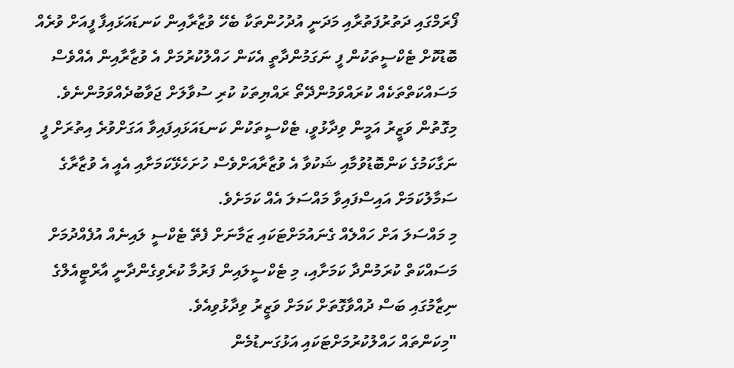ފޯރަމްގައި ދަތުރުފަތުރާއި މަދަނީ އުދުހުންތަކާ ބެހޭ ވުޒާރާއިން ކަނޑައަޅައިފާ ފީއަށް ވުރެއް ބޮޑުކޮށް ޓެކްސީތަކުން ފީ ނަގަމުންދާތީ އެކަން ހައްލުކުރުމަށް އެ ވުޒާރާއިން އެއްވެސް މަސައްކަތްތަކެއް ކުރައްވަމުންދޭތޯ ރައްޔިތަކު ކުރި ސުވާލަށް ޖަވާބުދެއްވަމުންނެވެ.
މިގޮތުން ވަޒީރު އަމީން ވިދާޅުވީ، ޓެކްސީތަކުން ކަނޑައަޅައިފައިވާ އަގަށްވުރެ އިތުރަށް ފީ ނަގާކަމުގެ ކަންބޮޑުވުމާއި ޝަކުވާ އެ ވުޒާރާއަށްވެސް ހުށަހެޅޭކަމަށާއި އެއީ އެ ވުޒާރާގެ ސަމާލުކަމަށް އައިސްފައިވާ މައްސަލަ އެއް ކަމަށެވެ.
މި މައްސަލަ އަށް ހައްލެއް ގެނައުމަށްޓަކައި ޒަމާނަށް ފެތޭ ޓެކްސީ ލައިނެއް އުފެއްދުމަށް މަސައްކަތް ކުރަމުންދާ ކަމަށާއި، މި ޓެކްސީލައިން ފަރުމާ ކުރެވިގެންދާނީ އާރްޓީއެލްގެ ނިޒާމުގައި ބަސް ދުއްވާގޮތަށް ކަމަށް ވަޒީރު ވިދާޅުވިއެވެ.
"މިކަންތައް ހައްލުކުރުމަށްޓަކައި އަޅުގަނޑުމެން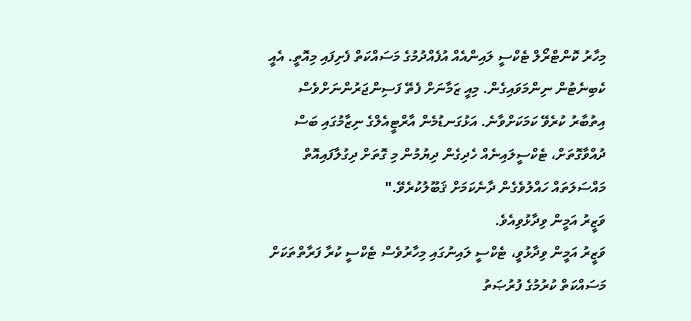މިހާރު ކޮންޓްރޯލް ޓެކްސީ ލައިންއެއް އުފެއްދުމުގެ މަސައްކަތް ފެށިފައި މިއޮތީ. އެއީ ކެބިނެޓުން ނިންމަވައިގެން. މިއީ ޒަމާނަށް ފެތޭ ފަސިންޖަރުންނަށްވެސް އިތުބާރު ކުރެވޭ ކަމަކަށްވާނެ. އަޅުގަނޑުމެން އާރްޓީއެލްގެ ނިޒާމުގައި ބަސް ދުއްވާގޮތަށް، ޓެކްސީލައިނެއް ހެދިގެން ދިޔުމުން މި ގޮތަށް ދިގުލާފައިއޮތް މައްސަލަތައް ހައްލުވެގެން ދާނެކަމަށް ޤަބޫލުކުރެވޭ."
ވަޒީރު އަމީން ވިދާޅުވިއެވެ.
ވަޒީރު އަމީން ވިދާޅުވީ، ޓެކްސީ ލައިނުގައި މިހާރުވެސް ޓެކްސީ ކުރާ ފަރާތްތަކަށް މަސައްކަތް ކުރުމުގެ ފުރުޞަތު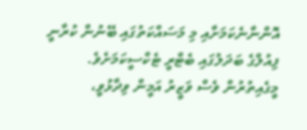އޮންނާނެކަމަށާއި މި މަސައްކަތުގައި ބޭނުން ކުރާނީ ފިއުލްގެ ބަދަލުގައި ބެޓްރީ ޓެކްސީކަމަށެވެ.
މީގެއިތުރުން ވެސް ވަޒީރު އަމީން ވިދާޅުވީ،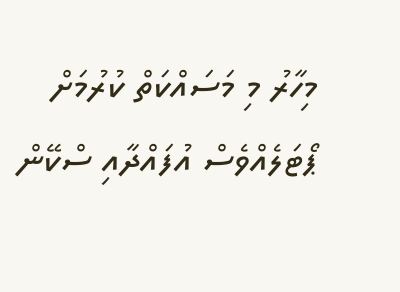މިހާރު މި މަސައްކަތް ކުރުމަށް ޕޯޓަލެއްވެސް އުފައްދާއި ސްކޭން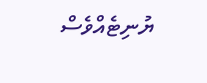ޔުނިޓެއްވެސް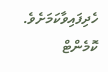ހެދިފައިވާކަމަށެވެ.
ކޮމެންޓް